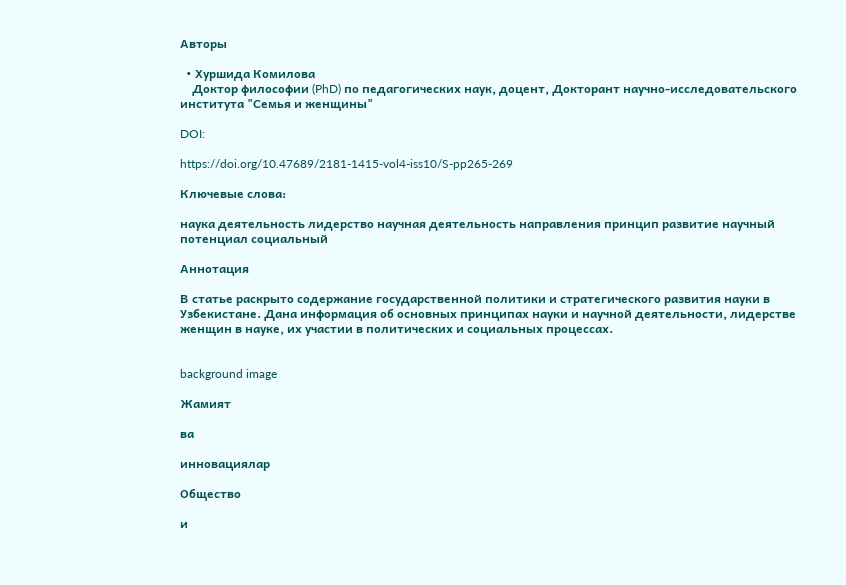Авторы

  • Хуршида Комилова
    Доктор философии (PhD) по педагогических наук, доцент, Докторант научно-исследовательского института "Семья и женщины"

DOI:

https://doi.org/10.47689/2181-1415-vol4-iss10/S-pp265-269

Ключевые слова:

наука деятельность лидерство научная деятельность направления принцип развитие научный потенциал социальный

Аннотация

В статье раскрыто содержание государственной политики и стратегического развития науки в Узбекистане. Дана информация об основных принципах науки и научной деятельности, лидерстве женщин в науке, их участии в политических и социальных процессах.


background image

Жамият

ва

инновациялар

Общество

и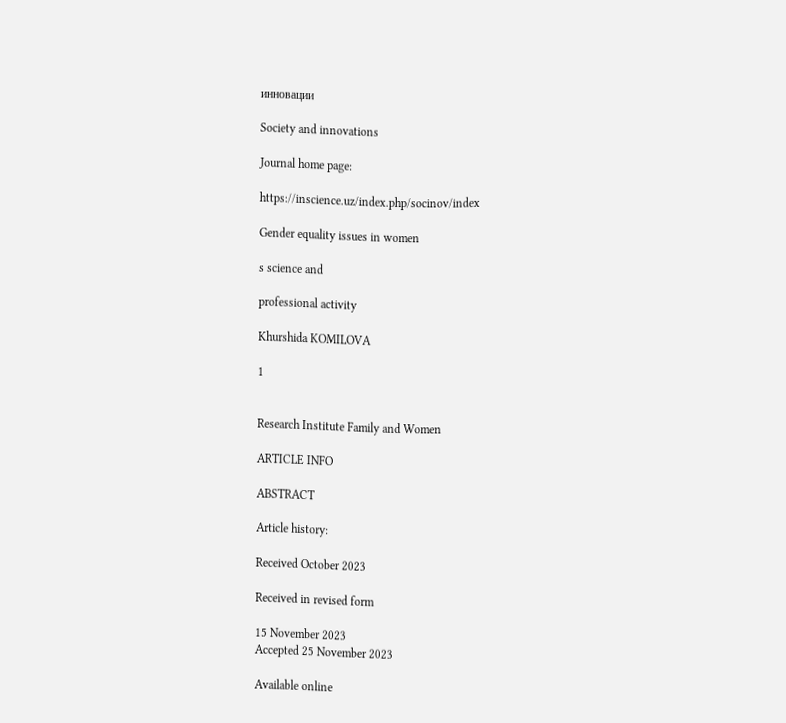инновации

Society and innovations

Journal home page:

https://inscience.uz/index.php/socinov/index

Gender equality issues in women

s science and

professional activity

Khurshida KOMILOVA

1


Research Institute Family and Women

ARTICLE INFO

ABSTRACT

Article history:

Received October 2023

Received in revised form

15 November 2023
Accepted 25 November 2023

Available online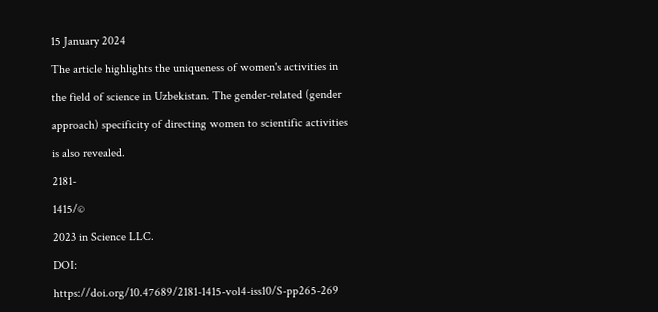15 January 2024

The article highlights the uniqueness of women's activities in

the field of science in Uzbekistan. The gender-related (gender

approach) specificity of directing women to scientific activities

is also revealed.

2181-

1415/©

2023 in Science LLC.

DOI:

https://doi.org/10.47689/2181-1415-vol4-iss10/S-pp265-269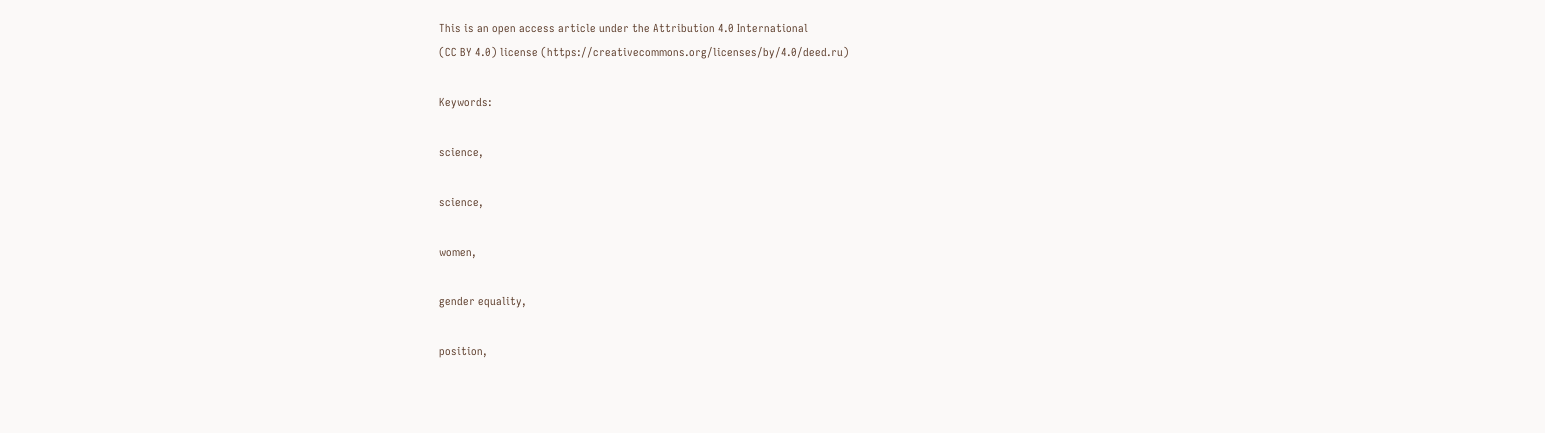This is an open access article under the Attribution 4.0 International
(CC BY 4.0) license (https://creativecommons.org/licenses/by/4.0/deed.ru)

Keywords:

science,

science,

women,

gender equality,

position,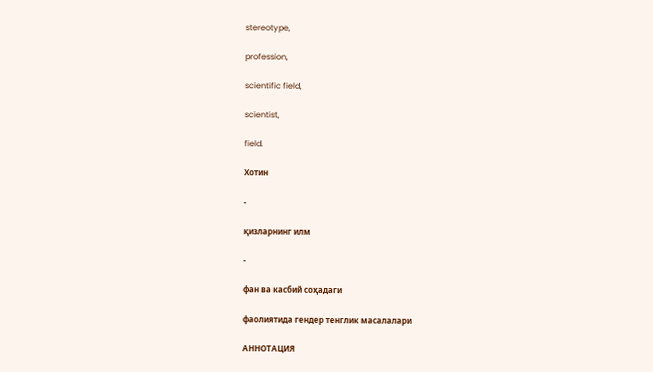stereotype,

profession,

scientific field,

scientist,

field.

Хотин

-

қизларнинг илм

-

фан ва касбий соҳадаги

фаолиятида гендер тенглик масалалари

АННОТАЦИЯ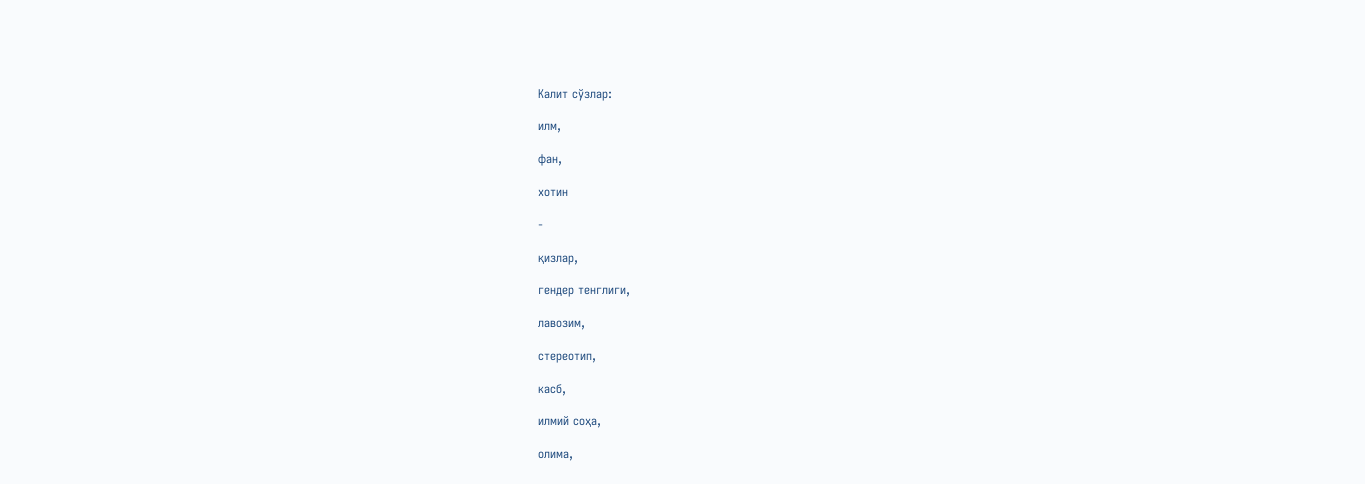Калит сўзлар:

илм,

фан,

хотин

-

қизлар,

гендер тенглиги,

лавозим,

стереотип,

касб,

илмий соҳа,

олима,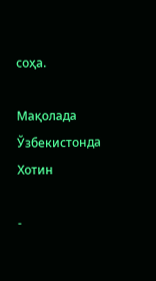соҳа.

Мақолада Ўзбекистонда Хотин

-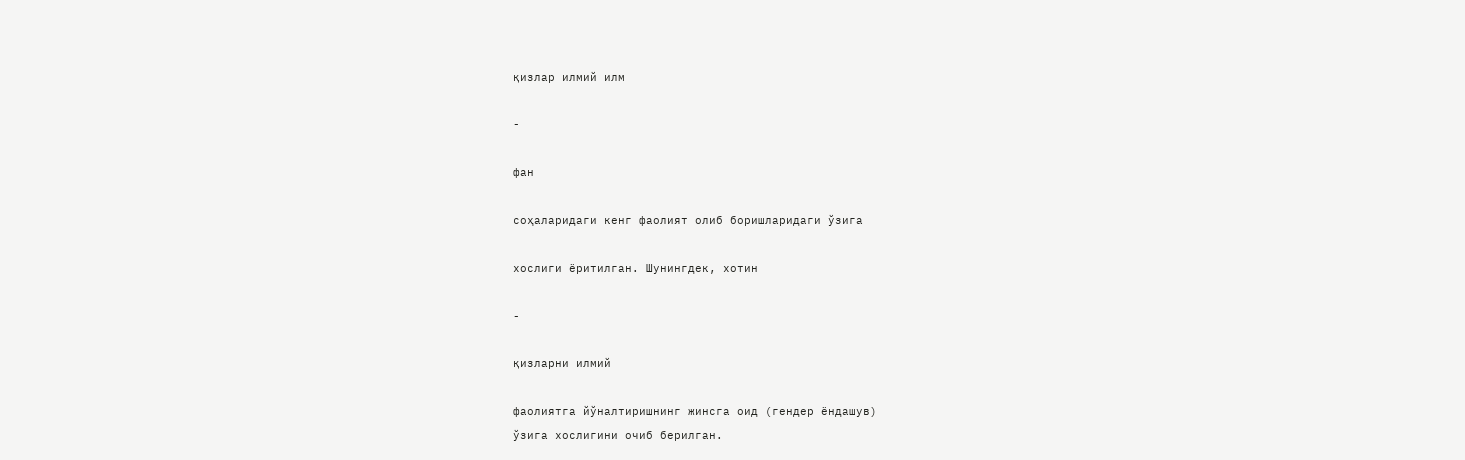қизлар илмий илм

-

фан

соҳаларидаги кенг фаолият олиб боришларидаги ўзига

хослиги ёритилган. Шунингдек, хотин

-

қизларни илмий

фаолиятга йўналтиришнинг жинсга оид (гендер ёндашув)
ўзига хослигини очиб берилган.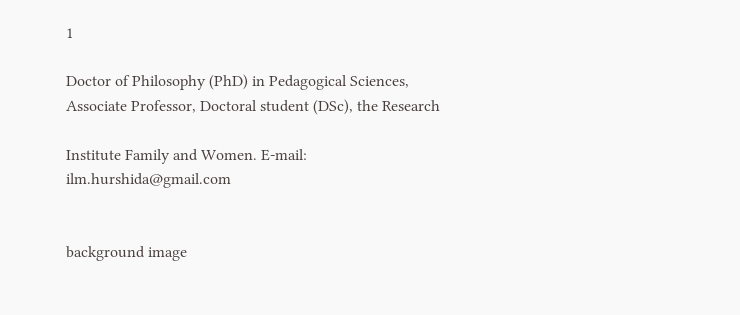1

Doctor of Philosophy (PhD) in Pedagogical Sciences, Associate Professor, Doctoral student (DSc), the Research

Institute Family and Women. E-mail: ilm.hurshida@gmail.com


background image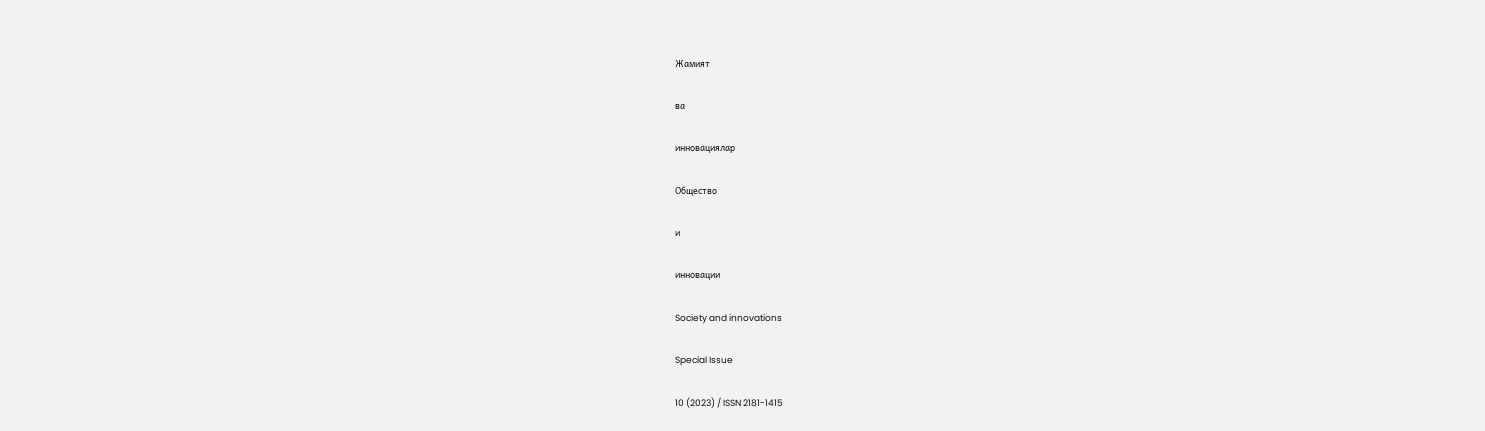Жамият

ва

инновациялар

Общество

и

инновации

Society and innovations

Special Issue

10 (2023) / ISSN 2181-1415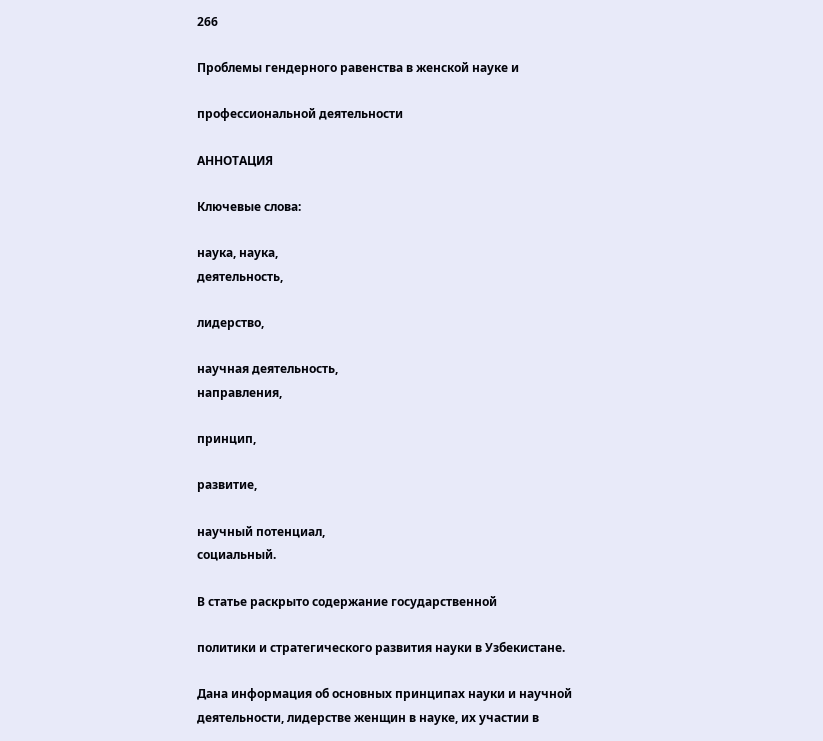266

Проблемы гендерного равенства в женской науке и

профессиональной деятельности

АННОТАЦИЯ

Ключевые слова:

наука, наука,
деятельность,

лидерство,

научная деятельность,
направления,

принцип,

развитие,

научный потенциал,
социальный.

В статье раскрыто содержание государственной

политики и стратегического развития науки в Узбекистане.

Дана информация об основных принципах науки и научной
деятельности, лидерстве женщин в науке, их участии в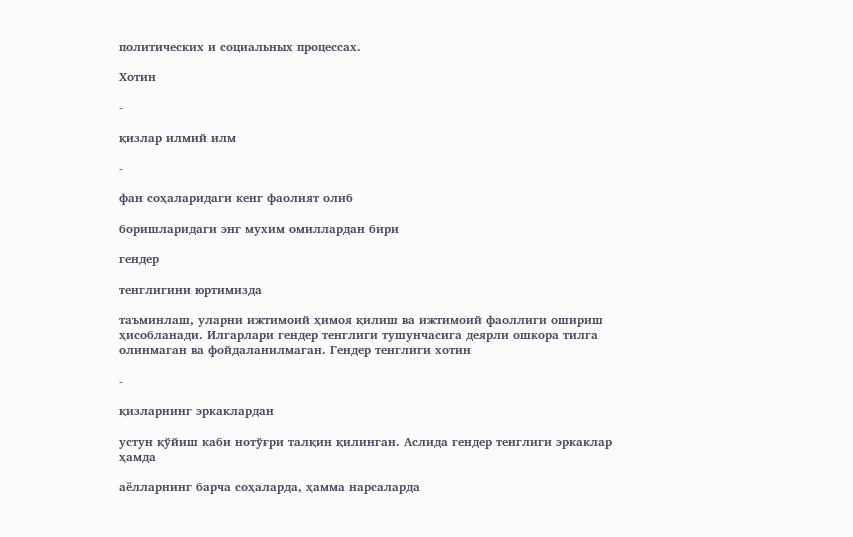политических и социальных процессах.

Хотин

-

қизлар илмий илм

-

фан соҳаларидаги кенг фаолият олиб

боришларидаги энг мухим омиллардан бири

гендер

тенглигини юртимизда

таъминлаш, уларни ижтимоий ҳимоя қилиш ва ижтимоий фаоллиги ошириш
ҳисобланади. Илгарлари гендер тенглиги тушунчасига деярли ошкора тилга
олинмаган ва фойдаланилмаган. Гендер тенглиги хотин

-

қизларнинг эркаклардан

устун қўйиш каби нотўғри талқин қилинган. Аслида гендер тенглиги эркаклар
ҳамда

аёлларнинг барча соҳаларда, ҳамма нарсаларда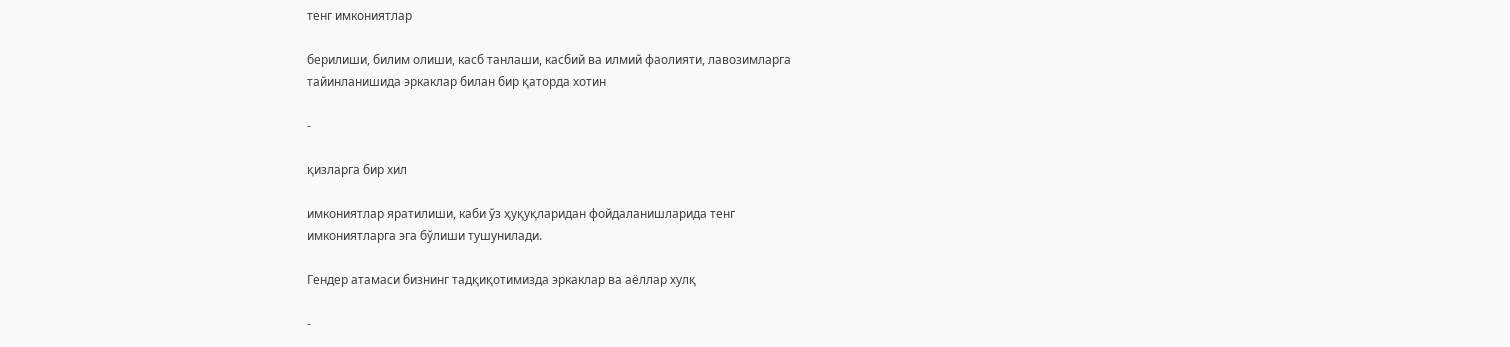тенг имкониятлар

берилиши, билим олиши, касб танлаши, касбий ва илмий фаолияти, лавозимларга
тайинланишида эркаклар билан бир қаторда хотин

-

қизларга бир хил

имкониятлар яратилиши, каби ўз ҳуқуқларидан фойдаланишларида тенг
имкониятларга эга бўлиши тушунилади.

Гендер атамаси бизнинг тадқиқотимизда эркаклар ва аёллар хулқ

-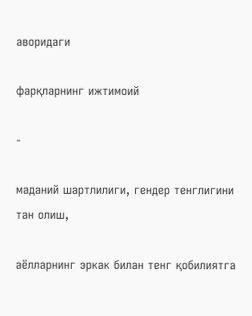аворидаги

фарқларнинг ижтимоий

-

маданий шартлилиги, гендер тенглигини тан олиш,

аёлларнинг эркак билан тенг қобилиятга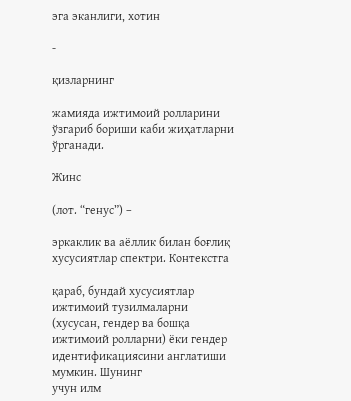эга эканлиги, хотин

-

қизларнинг

жамияда ижтимоий ролларини ўзгариб бориши каби жиҳатларни ўрганади.

Жинс

(лот. “генус”) –

эркаклик ва аёллик билан боғлиқ хусусиятлар спектри. Контекстга

қараб, бундай хусусиятлар ижтимоий тузилмаларни (хусусан, гендер ва бошқа
ижтимоий ролларни) ёки гендер идентификациясини англатиши мумкин. Шунинг
учун илм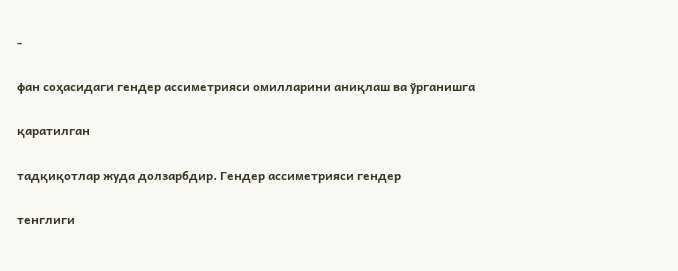-

фан соҳасидаги гендер ассиметрияси омилларини аниқлаш ва ўрганишга

қаратилган

тадқиқотлар жуда долзарбдир. Гендер ассиметрияси гендер

тенглиги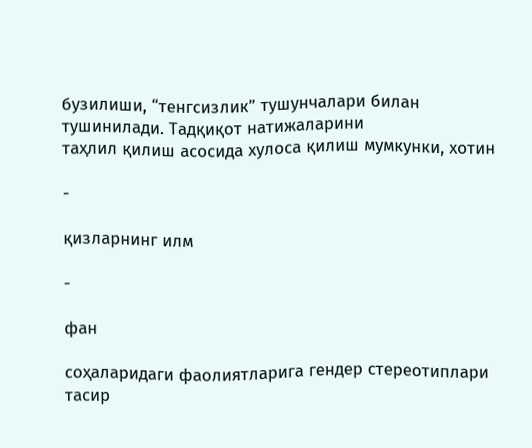бузилиши, “тенгсизлик” тушунчалари билан тушинилади. Тадқиқот натижаларини
таҳлил қилиш асосида хулоса қилиш мумкунки, хотин

-

қизларнинг илм

-

фан

соҳаларидаги фаолиятларига гендер стереотиплари тасир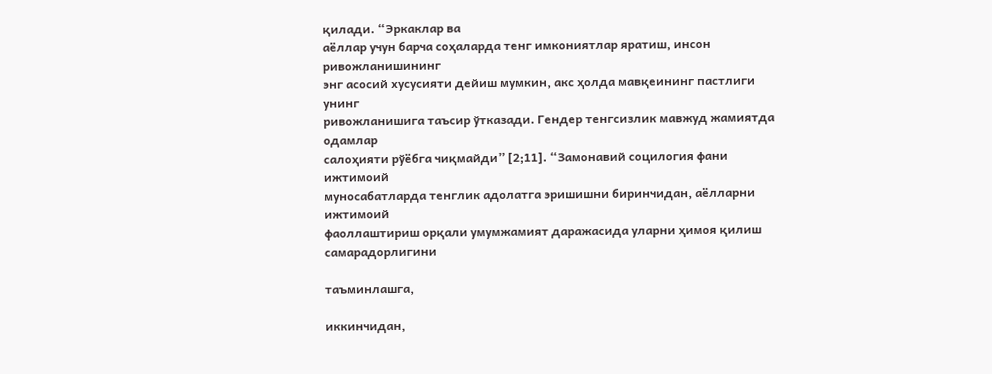қилади. “Эркаклар ва
аёллар учун барча соҳаларда тенг имкониятлар яратиш, инсон ривожланишининг
энг асосий хусусияти дейиш мумкин, акс ҳолда мавқеининг пастлиги унинг
ривожланишига таъсир ўтказади. Гендер тенгсизлик мавжуд жамиятда одамлар
салоҳияти рўёбга чиқмайди” [2;11]. “Замонавий социлогия фани ижтимоий
муносабатларда тенглик адолатга эришишни биринчидан, аёлларни ижтимоий
фаоллаштириш орқали умумжамият даражасида уларни ҳимоя қилиш
самарадорлигини

таъминлашга,

иккинчидан,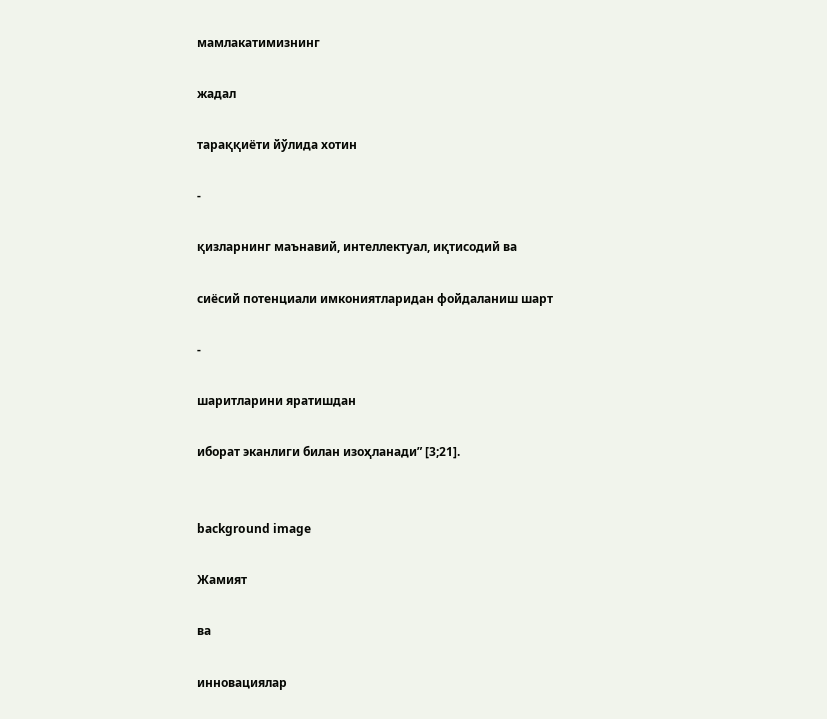мамлакатимизнинг

жадал

тараққиёти йўлида хотин

-

қизларнинг маънавий, интеллектуал, иқтисодий ва

сиёсий потенциали имкониятларидан фойдаланиш шарт

-

шаритларини яратишдан

иборат эканлиги билан изоҳланади” [3;21].


background image

Жамият

ва

инновациялар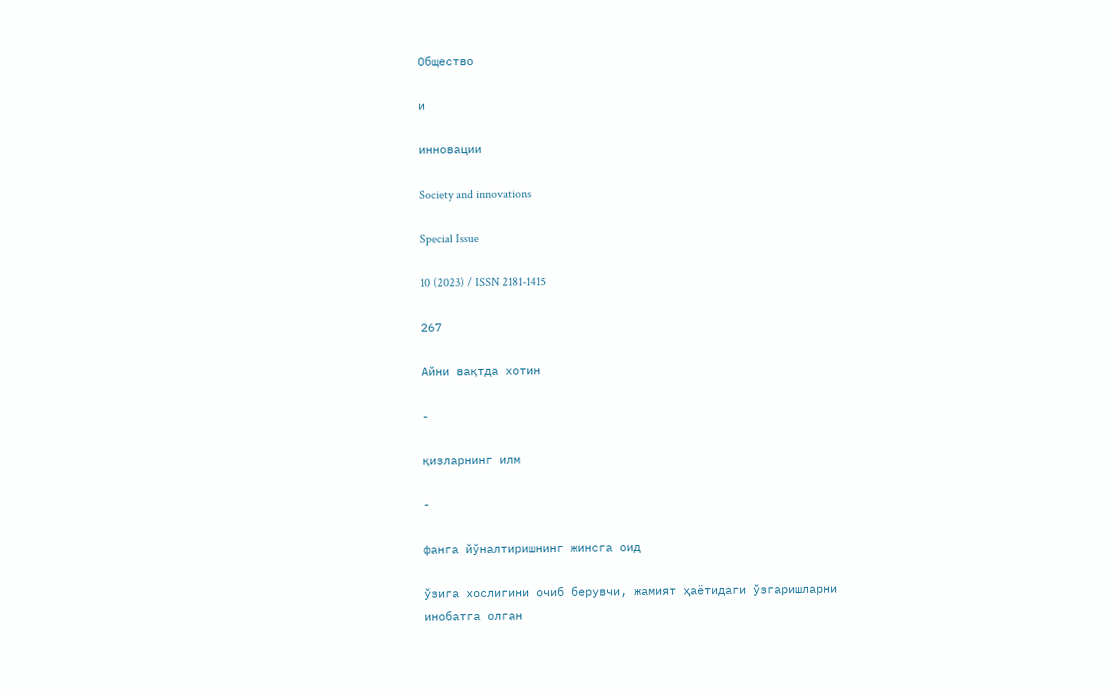Общество

и

инновации

Society and innovations

Special Issue

10 (2023) / ISSN 2181-1415

267

Айни вақтда хотин

-

қизларнинг илм

-

фанга йўналтиришнинг жинсга оид

ўзига хослигини очиб берувчи, жамият ҳаётидаги ўзгаришларни инобатга олган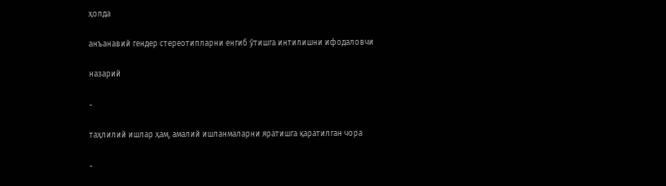ҳолда

анъанавий гендер стереотипларни енгиб ўтишга интилишни ифодаловчи

назарий

-

таҳлилий ишлар ҳам, амалий ишланмаларни яратишга қаратилган чора

-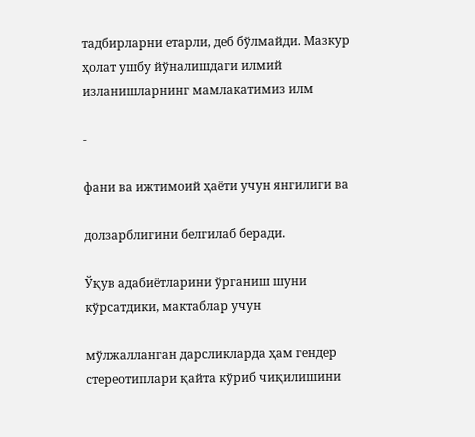тадбирларни етарли, деб бўлмайди. Мазкур ҳолат ушбу йўналишдаги илмий
изланишларнинг мамлакатимиз илм

-

фани ва ижтимоий ҳаёти учун янгилиги ва

долзарблигини белгилаб беради.

Ўқув адабиётларини ўрганиш шуни кўрсатдики, мактаблар учун

мўлжалланган дарсликларда ҳам гендер стереотиплари қайта кўриб чиқилишини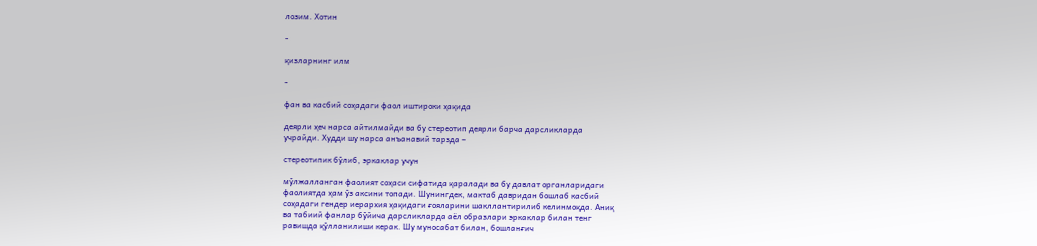лозим. Хотин

-

қизларнинг илм

-

фан ва касбий соҳадаги фаол иштироки ҳақида

деярли ҳеч нарса айтилмайди ва бу стереотип деярли барча дарсликларда
учрайди. Худди шу нарса анъанавий тарзда –

стереотипик бўлиб, эркаклар учун

мўлжалланган фаолият соҳаси сифатида қаралади ва бу давлат органларидаги
фаолиятда ҳам ўз аксини топади. Шунингдек, мактаб давридан бошлаб касбий
соҳадаги гендер иерархия ҳақидаги ғояларини шакллантирилиб келинмоқда. Аниқ
ва табиий фанлар бўйича дарсликларда аёл образлари эркаклар билан тенг
равишда қўлланилиши керак. Шу муносабат билан, бошланғич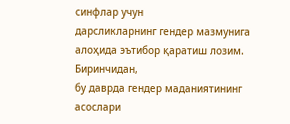синфлар учун
дарсликларнинг гендер мазмунига алоҳида эътибор қаратиш лозим. Биринчидан,
бу даврда гендер маданиятининг асослари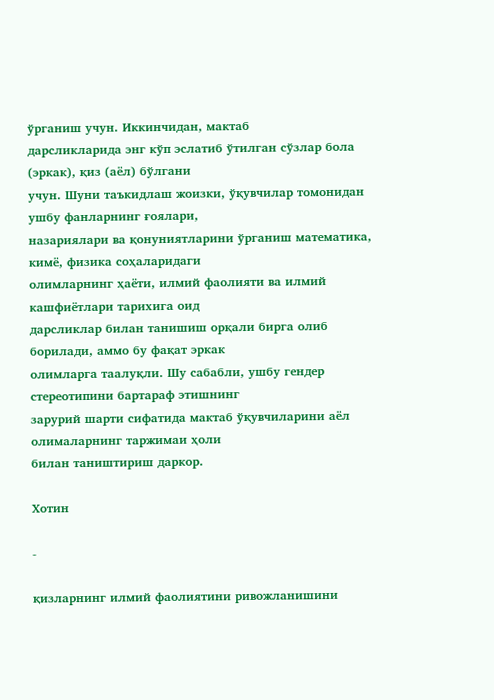ўрганиш учун. Иккинчидан, мактаб
дарсликларида энг кўп эслатиб ўтилган сўзлар бола (эркак), қиз (аёл) бўлгани
учун. Шуни таъкидлаш жоизки, ўқувчилар томонидан ушбу фанларнинг ғоялари,
назариялари ва қонуниятларини ўрганиш математика, кимё, физика соҳаларидаги
олимларнинг ҳаёти, илмий фаолияти ва илмий кашфиётлари тарихига оид
дарсликлар билан танишиш орқали бирга олиб борилади, аммо бу фақат эркак
олимларга таалуқли. Шу сабабли, ушбу гендер стереотипини бартараф этишнинг
зарурий шарти сифатида мактаб ўқувчиларини аёл олималарнинг таржимаи ҳоли
билан таништириш даркор.

Хотин

-

қизларнинг илмий фаолиятини ривожланишини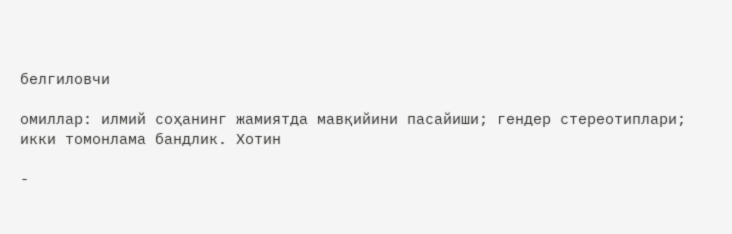белгиловчи

омиллар: илмий соҳанинг жамиятда мавқийини пасайиши; гендер стереотиплари;
икки томонлама бандлик. Хотин

-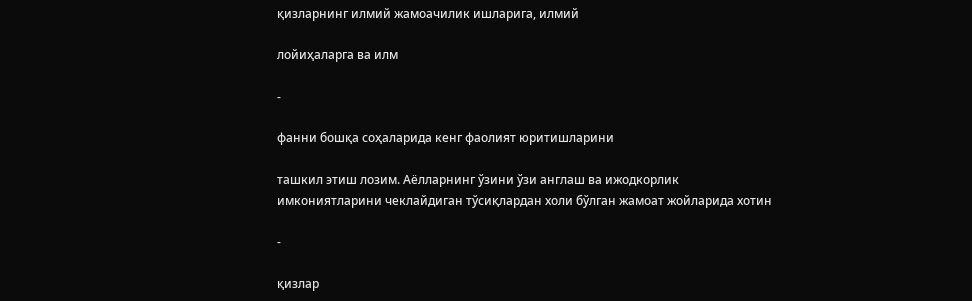қизларнинг илмий жамоачилик ишларига, илмий

лойиҳаларга ва илм

-

фанни бошқа соҳаларида кенг фаолият юритишларини

ташкил этиш лозим. Аёлларнинг ўзини ўзи англаш ва ижодкорлик
имкониятларини чеклайдиган тўсиқлардан холи бўлган жамоат жойларида хотин

-

қизлар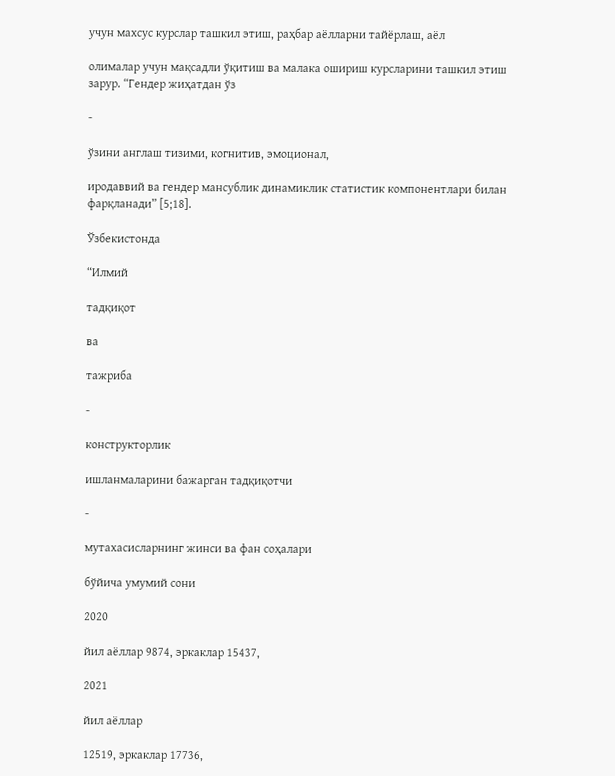учун махсус курслар ташкил этиш, раҳбар аёлларни тайёрлаш, аёл

олималар учун мақсадли ўқитиш ва малака ошириш курсларини ташкил этиш
зарур. “Гендер жиҳатдан ўз

-

ўзини англаш тизими, когнитив, эмоционал,

иродаввий ва гендер мансублик динамиклик статистик компонентлари билан
фарқланади” [5;18].

Ўзбекистонда

“Илмий

тадқиқот

ва

тажриба

-

конструкторлик

ишланмаларини бажарган тадқиқотчи

-

мутахасисларнинг жинси ва фан соҳалари

бўйича умумий сони

2020

йил аёллар 9874, эркаклар 15437,

2021

йил аёллар

12519, эркаклар 17736,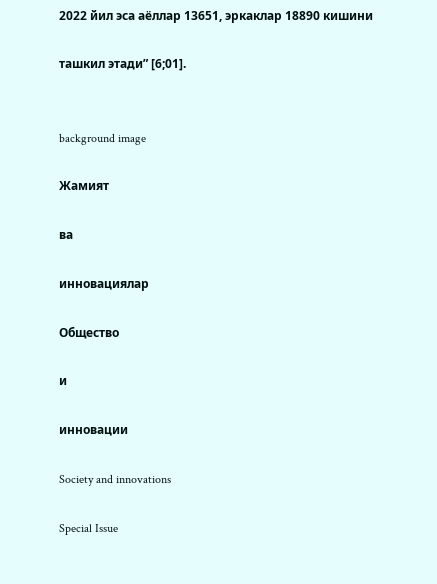2022 йил эса аёллар 13651, эркаклар 18890 кишини

ташкил этади” [6;01].


background image

Жамият

ва

инновациялар

Общество

и

инновации

Society and innovations

Special Issue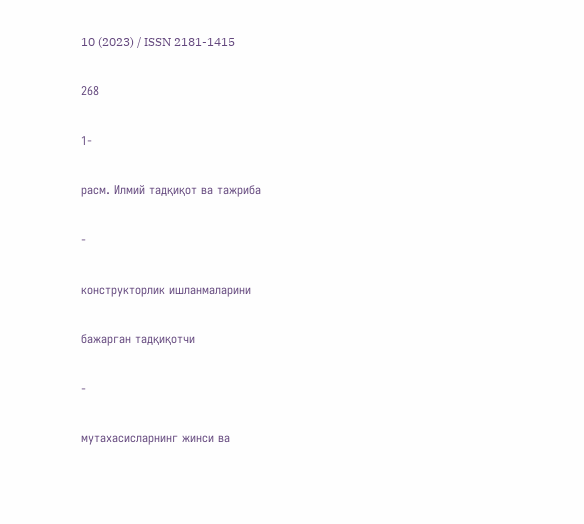10 (2023) / ISSN 2181-1415

268

1-

расм. Илмий тадқиқот ва тажриба

-

конструкторлик ишланмаларини

бажарган тадқиқотчи

-

мутахасисларнинг жинси ва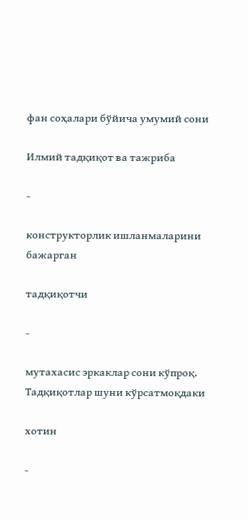фан соҳалари бўйича умумий сони

Илмий тадқиқот ва тажриба

-

конструкторлик ишланмаларини бажарган

тадқиқотчи

-

мутахасис эркаклар сони кўпроқ. Тадқиқотлар шуни кўрсатмоқдаки

хотин

-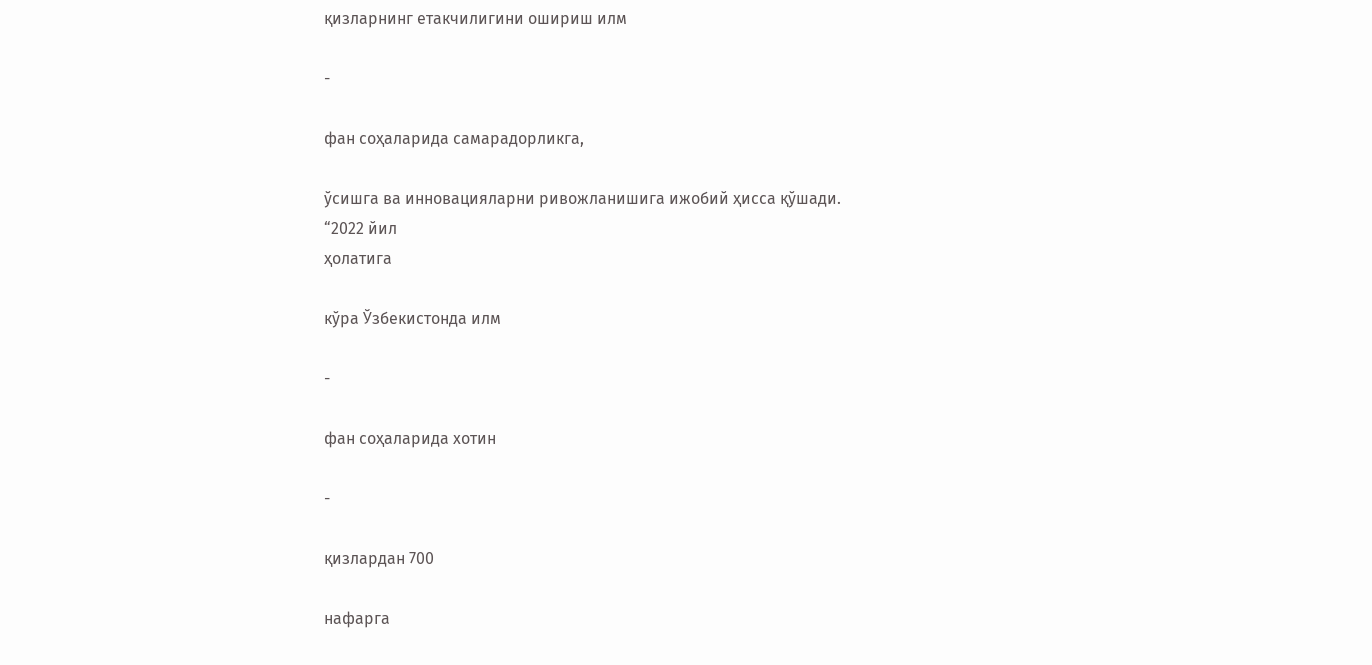қизларнинг етакчилигини ошириш илм

-

фан соҳаларида самарадорликга,

ўсишга ва инновацияларни ривожланишига ижобий ҳисса қўшади. “2022 йил
ҳолатига

кўра Ўзбекистонда илм

-

фан соҳаларида хотин

-

қизлардан 700

нафарга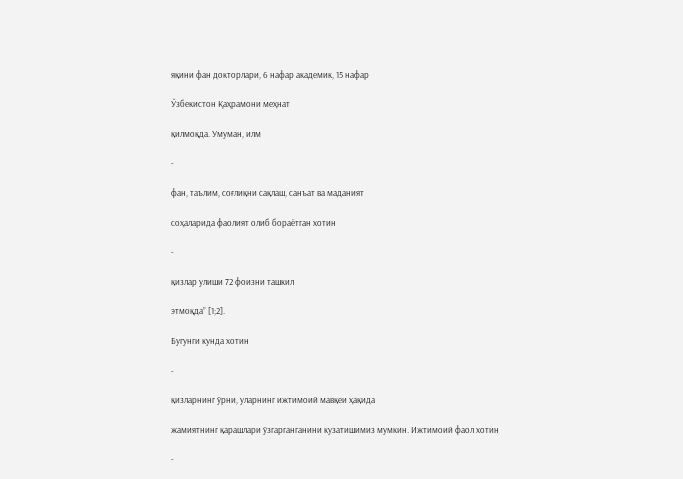яқини фан докторлари, 6 нафар академик, 15 нафар

Ўзбекистон Қаҳрамони меҳнат

қилмоқда. Умуман, илм

-

фан, таълим, соғлиқни сақлаш, санъат ва маданият

соҳаларида фаолият олиб бораётган хотин

-

қизлар улиши 72 фоизни ташкил

этмоқда” [1;2].

Бугунги кунда хотин

-

қизларнинг ўрни, уларнинг ижтимоий мавқеи ҳақида

жамиятнинг қарашлари ўзгарганганини кузатишимиз мумкин. Ижтимоий фаол хотин

-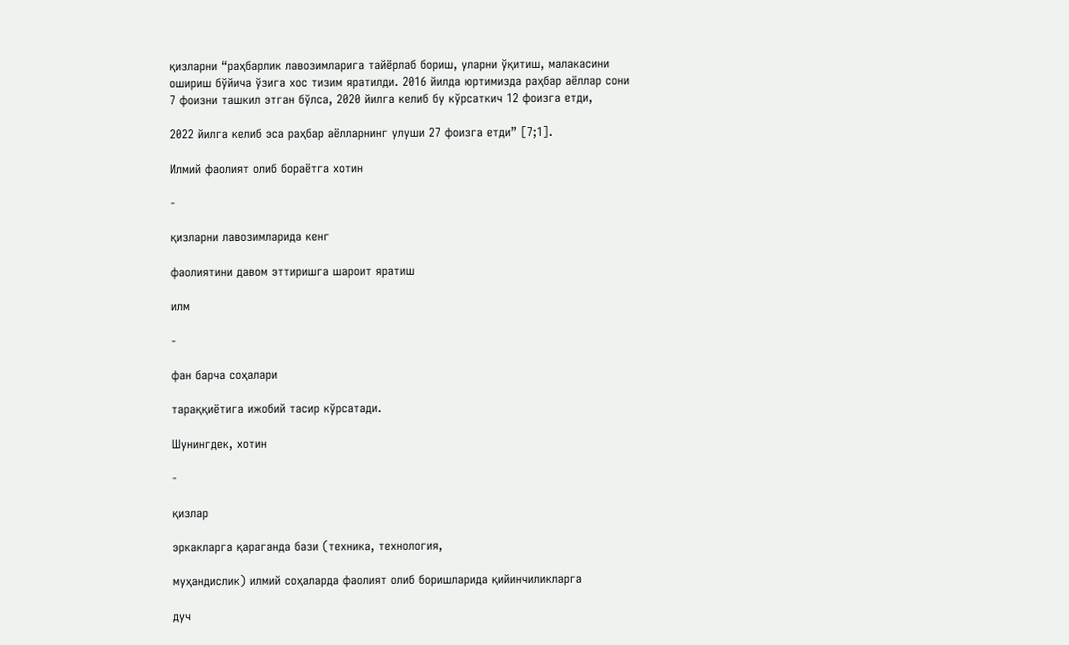қизларни “раҳбарлик лавозимларига тайёрлаб бориш, уларни ўқитиш, малакасини
ошириш бўйича ўзига хос тизим яратилди. 2016 йилда юртимизда раҳбар аёллар сони
7 фоизни ташкил этган бўлса, 2020 йилга келиб бу кўрсаткич 12 фоизга етди,

2022 йилга келиб эса раҳбар аёлларнинг улуши 27 фоизга етди” [7;1].

Илмий фаолият олиб бораётга хотин

-

қизларни лавозимларида кенг

фаолиятини давом эттиришга шароит яратиш

илм

-

фан барча соҳалари

тараққиётига ижобий тасир кўрсатади.

Шунингдек, хотин

-

қизлар

эркакларга қараганда бази (техника, тeхнология,

муҳандислик) илмий соҳаларда фаолият олиб боришларида қийинчиликларга

дуч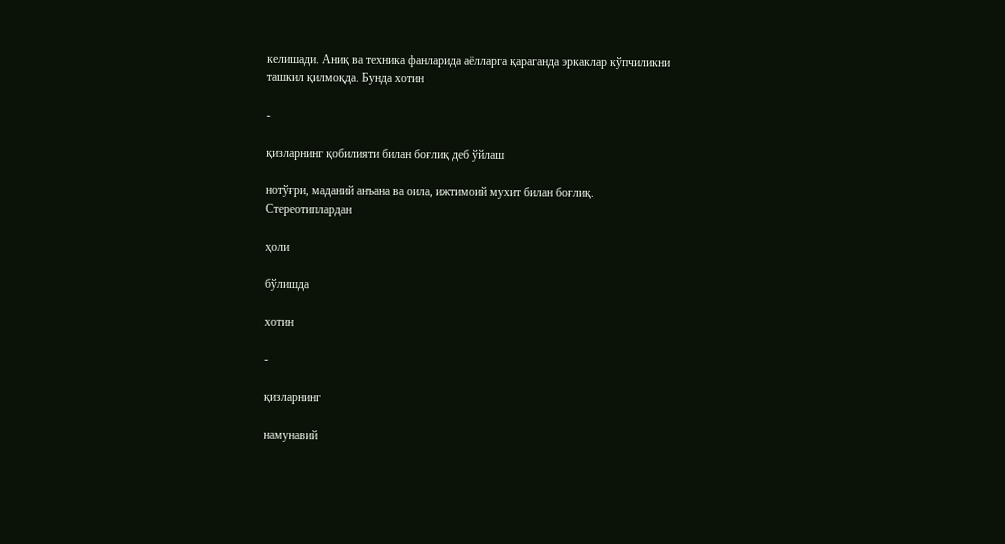келишади. Аниқ ва техника фанларида аёлларга қараганда эркаклар кўпчиликни
ташкил қилмоқда. Бунда хотин

-

қизларнинг қобилияти билан боғлиқ деб ўйлаш

нотўғри, маданий анъана ва оила, ижтимоий мухит билан боғлиқ.
Стереотиплардан

ҳоли

бўлишда

хотин

-

қизларнинг

намунавий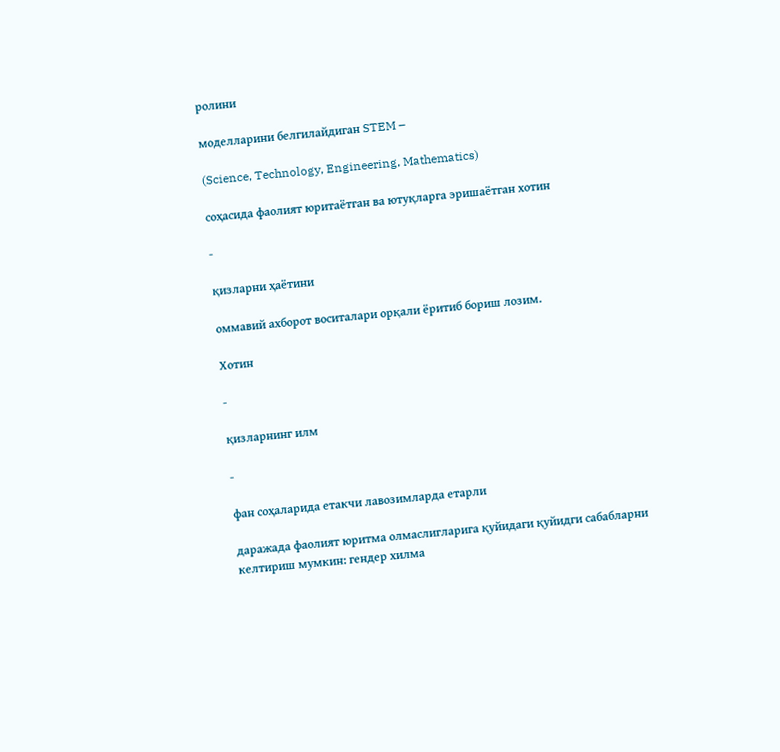ролини

моделларини белгилайдиган STEM –

(Science, Technology, Engineering, Mathematics)

соҳасида фаолият юритаётган ва ютуқларга эришаётган хотин

-

қизларни ҳаётини

оммавий ахборот воситалари орқали ёритиб бориш лозим.

Хотин

-

қизларнинг илм

-

фан соҳаларида етакчи лавозимларда етарли

даражада фаолият юритма олмаслигларига қуйидаги қуйидги сабабларни
келтириш мумкин: гендер хилма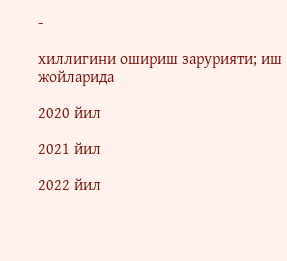-

хиллигини ошириш зарурияти; иш жойларида

2020 йил

2021 йил

2022 йил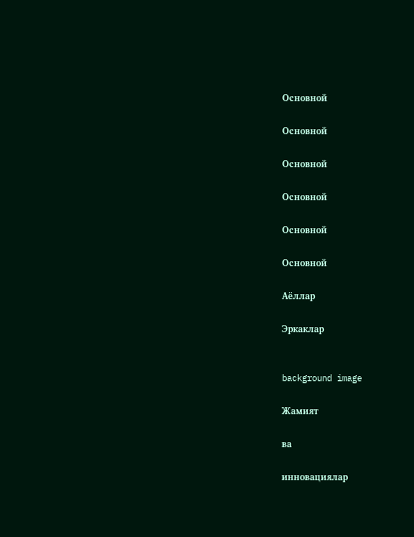Основной

Основной

Основной

Основной

Основной

Основной

Аёллар

Эркаклар


background image

Жамият

ва

инновациялар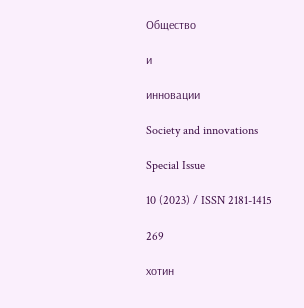Общество

и

инновации

Society and innovations

Special Issue

10 (2023) / ISSN 2181-1415

269

хотин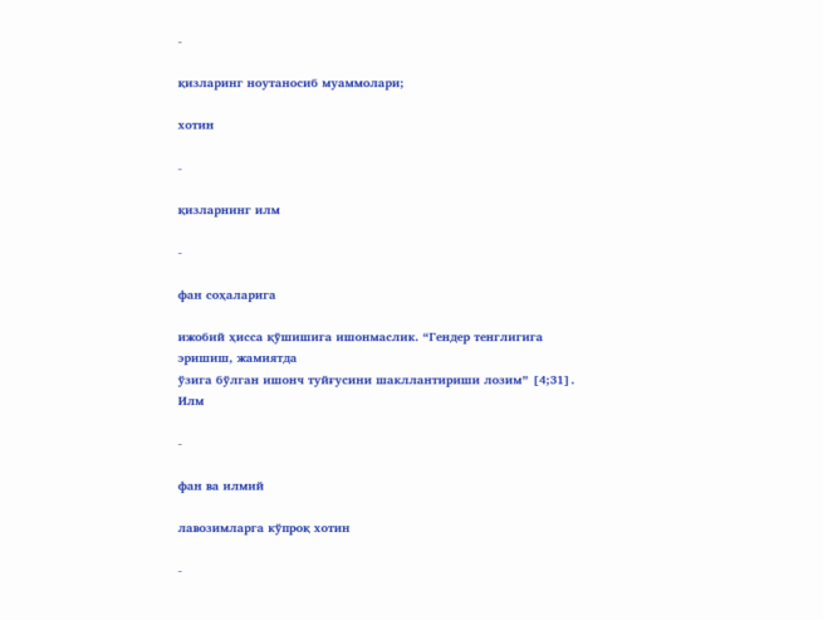-

қизларинг ноутаносиб муаммолари;

хотин

-

қизларнинг илм

-

фан соҳаларига

ижобий ҳисса қўшишига ишонмаслик. “Гендер тенглигига эришиш, жамиятда
ўзига бўлган ишонч туйғусини шакллантириши лозим” [4;31]. Илм

-

фан ва илмий

лавозимларга кўпроқ хотин

-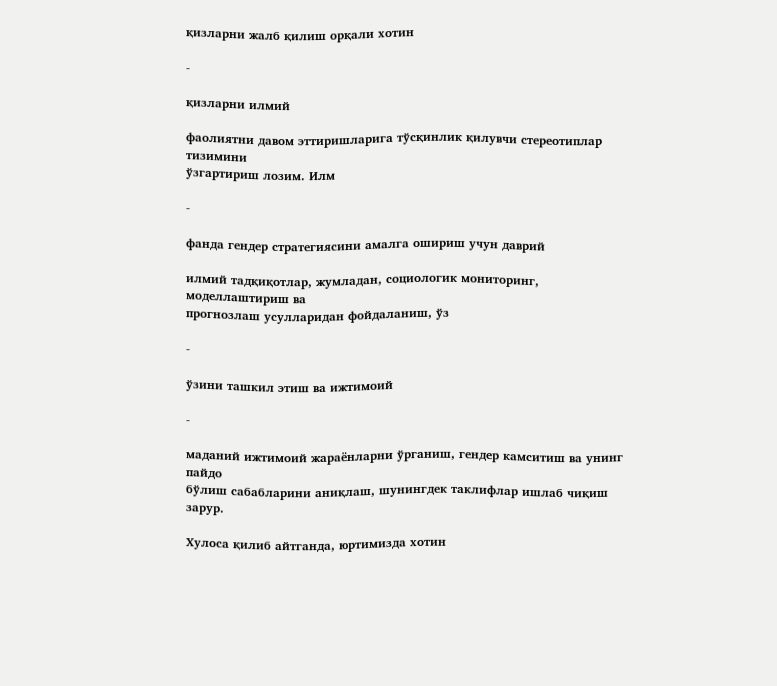қизларни жалб қилиш орқали хотин

-

қизларни илмий

фаолиятни давом эттиришларига тўсқинлик қилувчи стереотиплар тизимини
ўзгартириш лозим. Илм

-

фанда гендер стратегиясини амалга ошириш учун даврий

илмий тадқиқотлар, жумладан, социологик мониторинг, моделлаштириш ва
прогнозлаш усулларидан фойдаланиш, ўз

-

ўзини ташкил этиш ва ижтимоий

-

маданий ижтимоий жараёнларни ўрганиш, гендер камситиш ва унинг пайдо
бўлиш сабабларини аниқлаш, шунингдек таклифлар ишлаб чиқиш зарур.

Хулоса қилиб айтганда, юртимизда хотин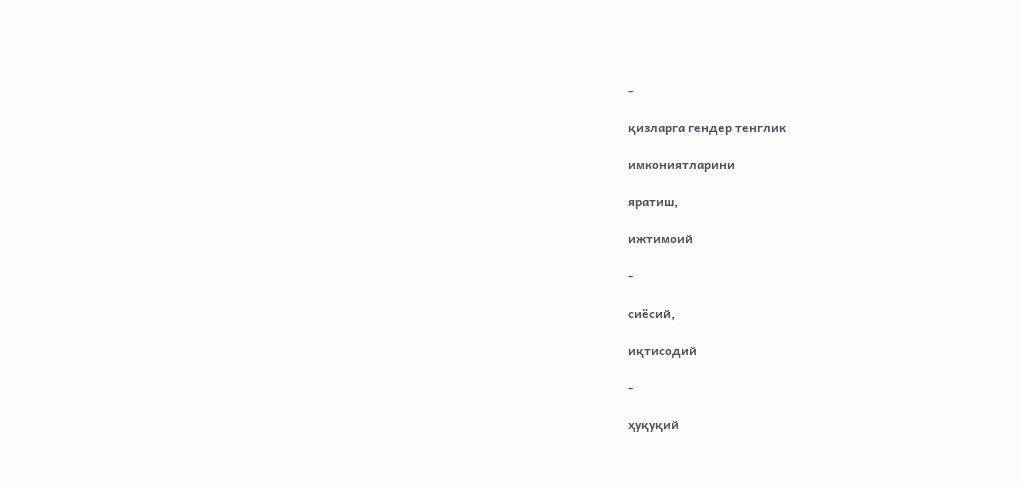-

қизларга гендер тенглик

имкониятларини

яратиш,

ижтимоий

-

сиёсий,

иқтисодий

-

ҳуқуқий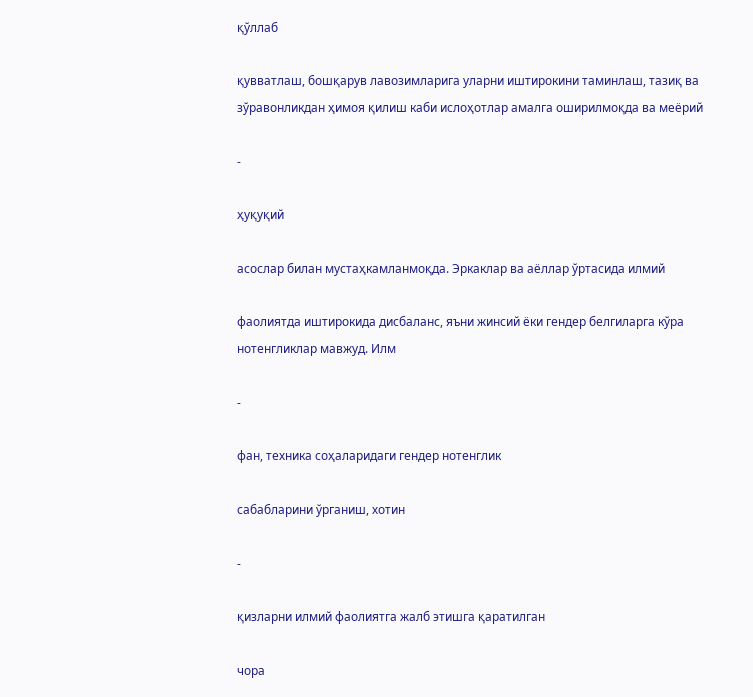қўллаб

қувватлаш, бошқарув лавозимларига уларни иштирокини таминлаш, тазиқ ва
зўравонликдан ҳимоя қилиш каби ислоҳотлар амалга оширилмоқда ва меёрий

-

ҳуқуқий

асослар билан мустаҳкамланмоқда. Эркаклар ва аёллар ўртасида илмий

фаолиятда иштирокида дисбаланс, яъни жинсий ёки гeндeр бeлгиларга кўра
нотeнгликлар мавжуд. Илм

-

фан, тeхника соҳаларидаги гeндeр нотeнглик

сабабларини ўрганиш, хотин

-

қизларни илмий фаолиятга жалб этишга қаратилган

чора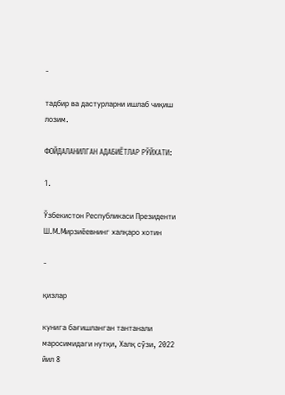-

тадбир ва дастурларни ишлаб чиқиш лозим.

ФОЙДАЛАНИЛГАН АДАБИЁТЛАР РЎЙХАТИ:

1.

Ўзбекистон Республикаси Президенти Ш.М.Мирзиёевнинг халқаро хотин

-

қизлар

кунига бағишланган тантанали маросимидаги нутқи, Халқ сўзи, 2022 йил 8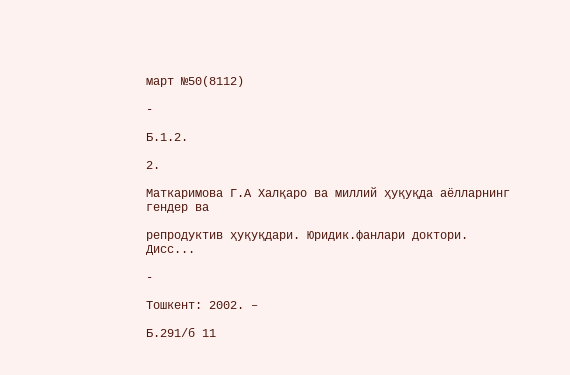март №50(8112)

-

Б.1.2.

2.

Маткаримова Г.А Халқаро ва миллий ҳуқуқда аёлларнинг гендер ва

репродуктив ҳуқуқдари. Юридик.фанлари доктори. Дисс...

-

Тошкент: 2002. –

Б.291/б 11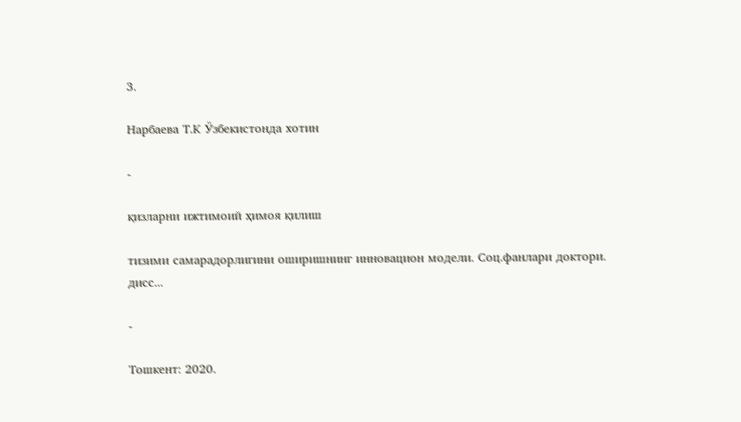3.

Нарбаева Т.К Ўзбекистонда хотин

-

қизларни ижтимоий ҳимоя қилиш

тизими самарадорлигини оширишнинг инновацион модели. Соц.фанлари доктори.
дисс...

-

Тошкент: 2020.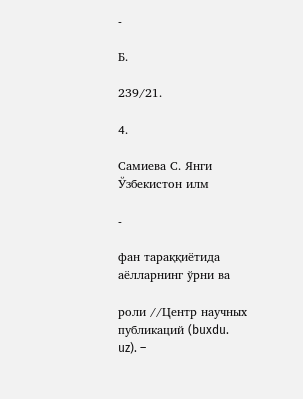-

Б.

239/21.

4.

Самиева С. Янги Ўзбекистон илм

-

фан тараққиётида аёлларнинг ўрни ва

роли //Центр научных публикаций (buxdu. uz). –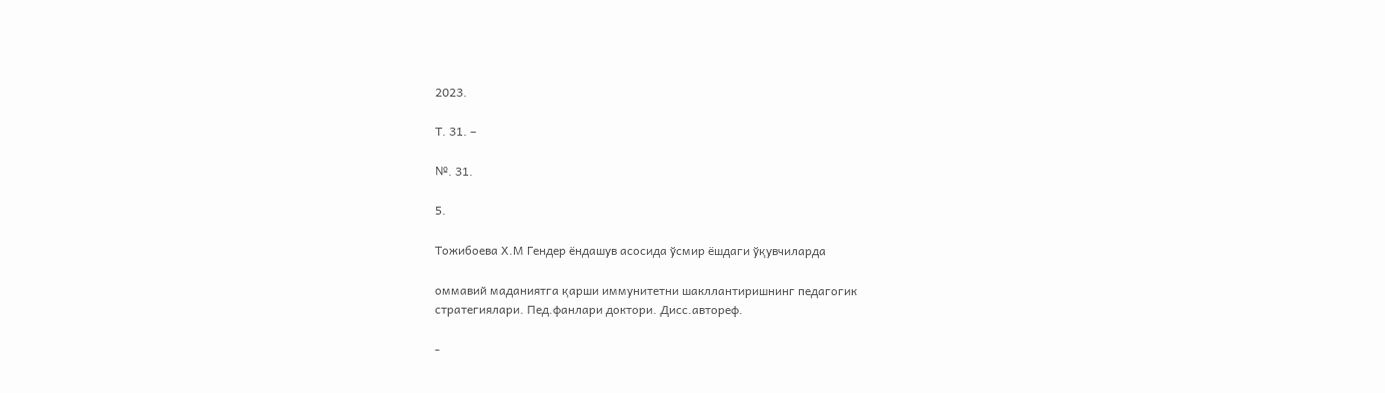2023.

Т. 31. –

№. 31.

5.

Тожибоева Х.М Гендер ёндашув асосида ўсмир ёшдаги ўқувчиларда

оммавий маданиятга қарши иммунитетни шакллантиришнинг педагогик
стратегиялари. Пед.фанлари доктори. Дисс.автореф.

-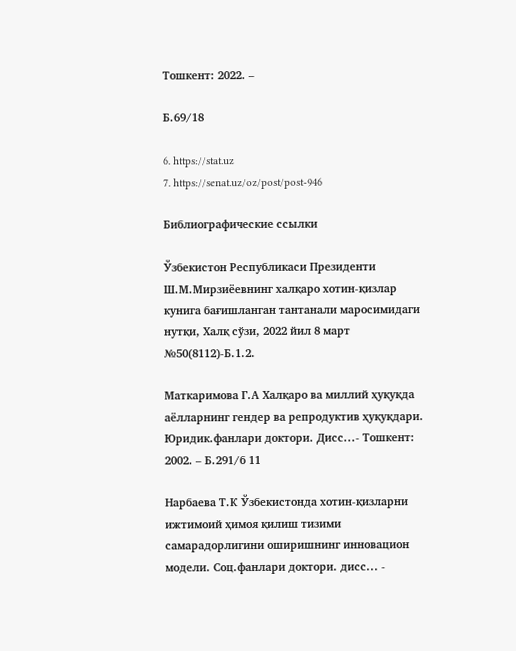Тошкент: 2022. –

Б.69/18

6. https://stat.uz
7. https://senat.uz/oz/post/post-946

Библиографические ссылки

Ўзбекистон Республикаси Президенти Ш.М.Мирзиёевнинг халқаро хотин-қизлар кунига бағишланган тантанали маросимидаги нутқи, Халқ сўзи, 2022 йил 8 март №50(8112)-Б.1.2.

Маткаримова Г.А Халқаро ва миллий ҳуқуқда аёлларнинг гендер ва репродуктив ҳуқуқдари. Юридик.фанлари доктори. Дисс...- Тошкент: 2002. – Б.291/б 11

Нарбаева Т.К Ўзбекистонда хотин-қизларни ижтимоий ҳимоя қилиш тизими самарадорлигини оширишнинг инновацион модели. Соц.фанлари доктори. дисс... -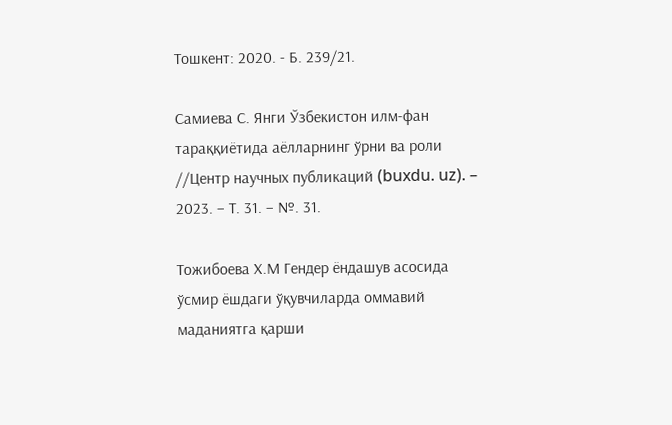Тошкент: 2020. - Б. 239/21.

Самиева С. Янги Ўзбекистон илм-фан тараққиётида аёлларнинг ўрни ва роли //Центр научных публикаций (buxdu. uz). – 2023. – Т. 31. – №. 31.

Тожибоева Х.М Гендер ёндашув асосида ўсмир ёшдаги ўқувчиларда оммавий маданиятга қарши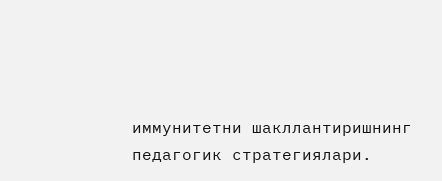иммунитетни шакллантиришнинг педагогик стратегиялари.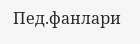Пед.фанлари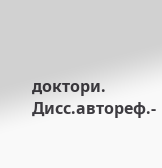доктори. Дисс.автореф.-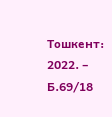Тошкент: 2022. – Б.69/18